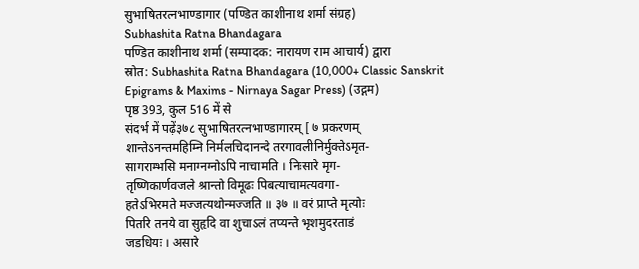सुभाषितरत्नभाण्डागार (पण्डित काशीनाथ शर्मा संग्रह)
Subhashita Ratna Bhandagara
पण्डित काशीनाथ शर्मा (सम्पादक: नारायण राम आचार्य) द्वारा
स्रोत: Subhashita Ratna Bhandagara (10,000+ Classic Sanskrit Epigrams & Maxims - Nirnaya Sagar Press) (उद्गम)
पृष्ठ 393, कुल 516 में से
संदर्भ में पढ़ें३७८ सुभाषितरत्नभाण्डागारम् [ ७ प्रकरणम्
शान्तेऽनन्तमहिम्नि निर्मलचिदानन्दे तरगावलीनिर्मुक्तेऽमृत-
सागराम्भसि मनाग्नग्नोऽपि नाचामति । निःसारे मृग-
तृष्णिकार्णवजले श्रान्तो विमूढः पिबत्याचामत्यवगा-
हतेऽभिरमते मज्जत्यथोन्मज्जति ॥ ३७ ॥ वरं प्राप्ते मृत्योः
पितरि तनये वा सुहृदि वा शुचाऽलं तप्यन्ते भृशमुदरताडं
जडधियः । असारे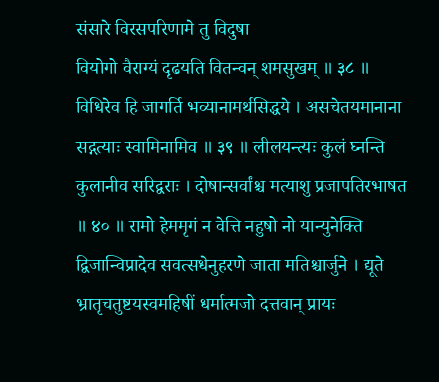संसारे विरसपरिणामे तु विदुषा
वियोगो वैराग्यं दृढयति वितन्वन् शमसुखम् ॥ ३८ ॥
विधिरेव हि जागर्ति भव्यानामर्थसिद्धये । असचेतयमानाना
सद्गत्याः स्वामिनामिव ॥ ३९ ॥ लीलयन्त्यः कुलं घ्नन्ति
कुलानीव सरिद्वराः । दोषान्सर्वांश्च मत्याशु प्रजापतिरभाषत
॥ ४० ॥ रामो हेममृगं न वेत्ति नहुषो नो यान्युनेक्ति
द्विजान्विप्रादेव सवत्सधेनुहरणे जाता मतिश्चार्जुने । द्यूते
भ्रातृचतुष्टयस्वमहिषीं धर्मात्मजो दत्तवान् प्रायः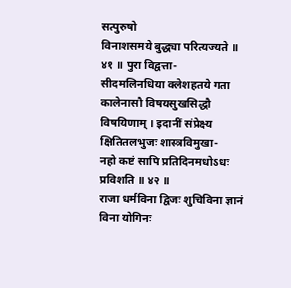सत्पुरुषो
विनाशसमये बुद्ध्या परित्यज्यते ॥ ४१ ॥ पुरा विद्वत्ता-
सीदमलिनधिया क्लेशहतये गता कालेनासौ विषयसुखसिद्धौ
विषयिणाम् । इदानीं संप्रेक्ष्य क्षितितलभुजः शास्त्रविमुखा-
नहो कष्टं सापि प्रतिदिनमधोऽधः प्रविशति ॥ ४२ ॥
राजा धर्मविना द्विजः शुचिविना ज्ञानं विना योगिनः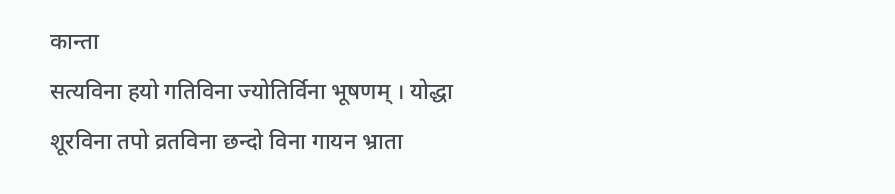कान्ता
सत्यविना हयो गतिविना ज्योतिर्विना भूषणम् । योद्धा
शूरविना तपो व्रतविना छन्दो विना गायन भ्राता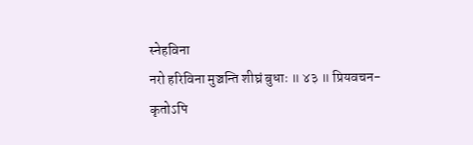स्नेहविना
नरो हरिविना मुञ्चन्ति शीघ्रं बुधाः ॥ ४३ ॥ प्रियवचन-
कृतोऽपि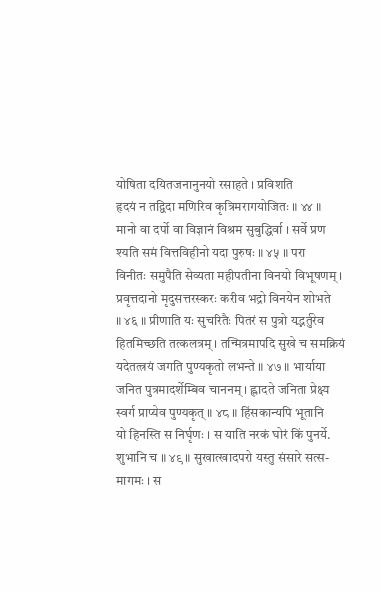योषिता दयितजनानुनयो रसाहते । प्रविशति
हृदयं न तद्विदा मणिरिव कृत्रिमरागयोजितः ॥ ४४ ॥
मानो वा दर्पो वा विज्ञानं विश्रम सुबुद्धिर्वा । सर्वे प्रण
श्यति समं वित्तविहीनो यदा पुरुषः ॥ ४५ ॥ परा
विनीतः समुपैति सेव्यता महीपतीना विनयो विभूषणम् ।
प्रवृत्तदानो मृदुसत्तरस्करः करीव भद्रो विनयेन शोभते
॥ ४६ ॥ प्रीणाति यः सुचरितैः पितरं स पुत्रो यद्भर्तुरेव
हितमिच्छति तत्कलत्रम् । तन्मित्रमापदि सुखे च समक्रियं
यदेतत्त्रयं जगति पुण्यकृतो लभन्ते ॥ ४७ ॥ भार्याया
जनित पुत्रमादर्शेम्बिव चाननम् । ह्लादते जनिता प्रेक्ष्य
स्वर्ग प्राप्येव पुण्यकृत् ॥ ४८ ॥ हिंसकान्यपि भूतानि
यो हिनस्ति स निर्घृणः । स याति नरकं घोरं किं पुनर्ये.
शुभानि च ॥ ४९ ॥ सुखात्खादपरो यस्तु संसारे सत्स-
मागमः । स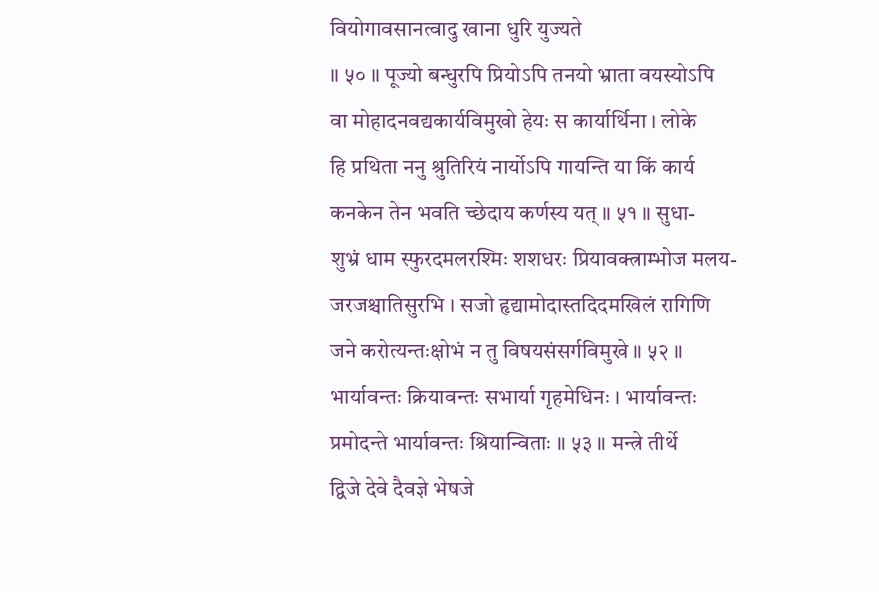वियोगावसानत्वादु खाना धुरि युज्यते
॥ ५० ॥ पूज्यो बन्धुरपि प्रियोऽपि तनयो भ्राता वयस्योऽपि
वा मोहादनवद्यकार्यविमुखो हेयः स कार्यार्थिना । लोके
हि प्रथिता ननु श्रुतिरियं नार्योऽपि गायन्ति या किं कार्य
कनकेन तेन भवति च्छेदाय कर्णस्य यत् ॥ ५१ ॥ सुधा-
शुभ्रं धाम स्फुरदमलरश्मिः शशधरः प्रियावक्त्राम्भोज मलय-
जरजश्चातिसुरभि । सजो हृद्यामोदास्तदिदमखिलं रागिणि
जने करोत्यन्तःक्षोभं न तु विषयसंसर्गविमुखे ॥ ५२ ॥
भार्यावन्तः क्रियावन्तः सभार्या गृहमेधिनः । भार्यावन्तः
प्रमोदन्ते भार्यावन्तः श्रियान्विताः ॥ ५३ ॥ मन्त्रे तीर्थे
द्विजे देवे दैवज्ञे भेषजे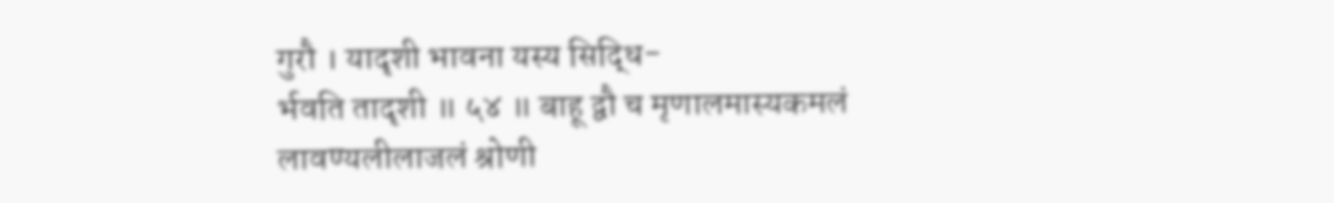गुरौ । यादृशी भावना यस्य सिद्धि-
र्भवति तादृशी ॥ ५४ ॥ बाहू द्वौ च मृणालमास्यकमलं
लावण्यलीलाजलं श्रोणी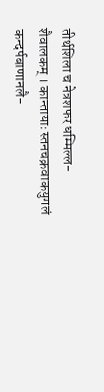तीर्थशिला च नेत्रशफर धम्मिल्ल-
शैवालकम् । कान्तायाः स्तनचक्रवाकयुगलं कन्दर्पबाणानलै-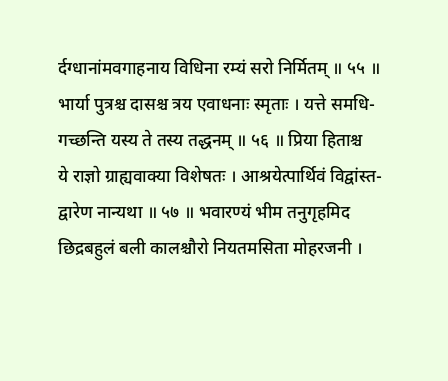र्दग्धानांमवगाहनाय विधिना रम्यं सरो निर्मितम् ॥ ५५ ॥
भार्या पुत्रश्च दासश्च त्रय एवाधनाः स्मृताः । यत्ते समधि-
गच्छन्ति यस्य ते तस्य तद्धनम् ॥ ५६ ॥ प्रिया हिताश्च
ये राज्ञो ग्राह्यवाक्या विशेषतः । आश्रयेत्पार्थिवं विद्वांस्त-
द्वारेण नान्यथा ॥ ५७ ॥ भवारण्यं भीम तनुगृहमिद
छिद्रबहुलं बली कालश्चौरो नियतमसिता मोहरजनी ।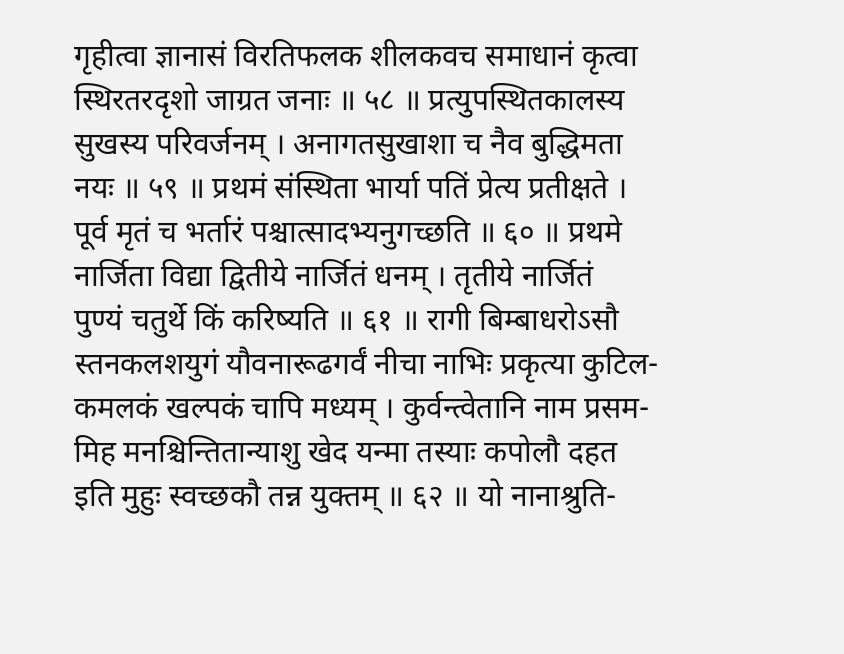गृहीत्वा ज्ञानासं विरतिफलक शीलकवच समाधानं कृत्वा
स्थिरतरदृशो जाग्रत जनाः ॥ ५८ ॥ प्रत्युपस्थितकालस्य
सुखस्य परिवर्जनम् । अनागतसुखाशा च नैव बुद्धिमता
नयः ॥ ५९ ॥ प्रथमं संस्थिता भार्या पतिं प्रेत्य प्रतीक्षते ।
पूर्व मृतं च भर्तारं पश्चात्सादभ्यनुगच्छति ॥ ६० ॥ प्रथमे
नार्जिता विद्या द्वितीये नार्जितं धनम् । तृतीये नार्जितं
पुण्यं चतुर्थे किं करिष्यति ॥ ६१ ॥ रागी बिम्बाधरोऽसौ
स्तनकलशयुगं यौवनारूढगर्वं नीचा नाभिः प्रकृत्या कुटिल-
कमलकं खल्पकं चापि मध्यम् । कुर्वन्त्वेतानि नाम प्रसम-
मिह मनश्चिन्तितान्याशु खेद यन्मा तस्याः कपोलौ दहत
इति मुहुः स्वच्छकौ तन्न युक्तम् ॥ ६२ ॥ यो नानाश्रुति-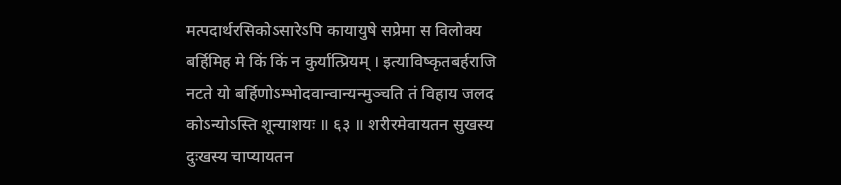मत्पदार्थरसिकोऽसारेऽपि कायायुषे सप्रेमा स विलोक्य
बर्हिमिह मे किं किं न कुर्यात्प्रियम् । इत्याविष्कृतबर्हराजि
नटते यो बर्हिणोऽम्भोदवान्वान्यन्मुञ्चति तं विहाय जलद
कोऽन्योऽस्ति शून्याशयः ॥ ६३ ॥ शरीरमेवायतन सुखस्य
दुःखस्य चाप्यायतन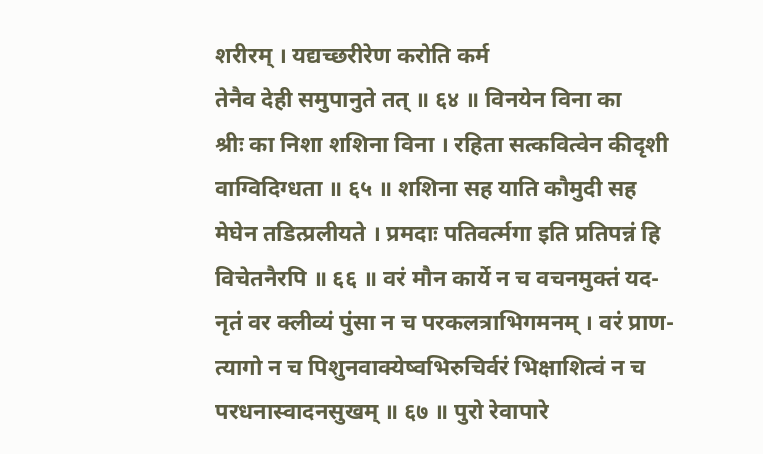शरीरम् । यद्यच्छरीरेण करोति कर्म
तेनैव देही समुपानुते तत् ॥ ६४ ॥ विनयेन विना का
श्रीः का निशा शशिना विना । रहिता सत्कवित्वेन कीदृशी
वाग्विदिग्धता ॥ ६५ ॥ शशिना सह याति कौमुदी सह
मेघेन तडित्प्रलीयते । प्रमदाः पतिवर्त्मगा इति प्रतिपन्नं हि
विचेतनैरपि ॥ ६६ ॥ वरं मौन कार्ये न च वचनमुक्तं यद-
नृतं वर क्लीव्यं पुंसा न च परकलत्राभिगमनम् । वरं प्राण-
त्यागो न च पिशुनवाक्येष्वभिरुचिर्वरं भिक्षाशित्वं न च
परधनास्वादनसुखम् ॥ ६७ ॥ पुरो रेवापारे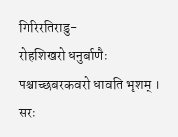गिरिरतिराडु-
रोहशिखरो धनुर्बाणैः पश्चाच्छबरकवरो धावति भृशम् ।
सरः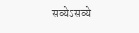सव्येऽसव्ये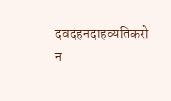दवदहनदाहव्यतिकरो न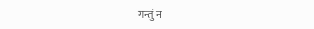गन्तुं न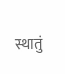स्थातुं